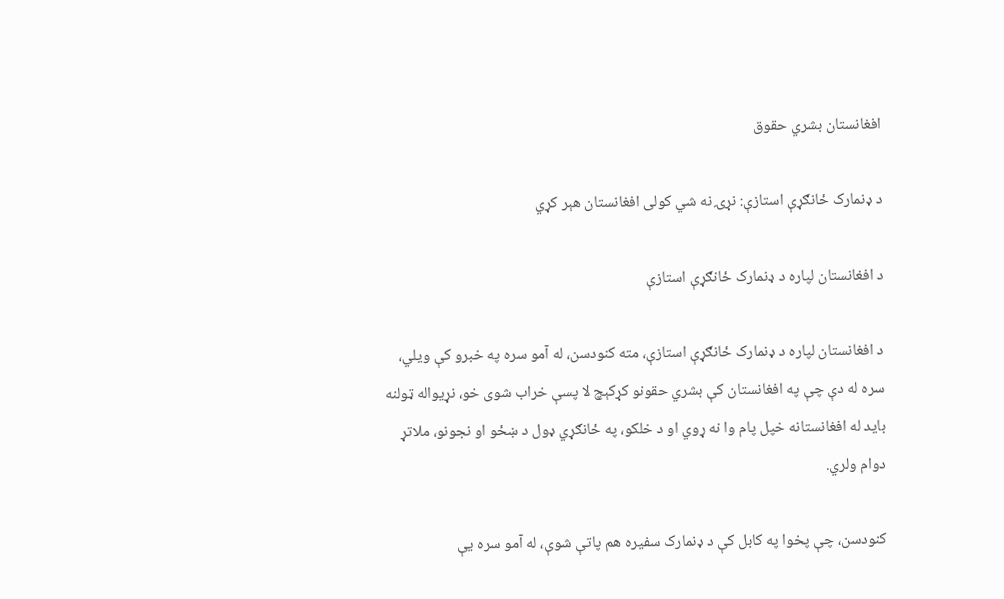افغانستان بشري حقوق

د ډنمارک ځانګړې استازې: نړۍ نه شي کولی افغانستان هېر کړي

د افغانستان لپاره د ډنمارک ځانګړې استازې

د افغانستان لپاره د ډنمارک ځانګړې استازې، مته کنودسن، له آمو سره په خبرو کې ویلي، سره له دې چې په افغانستان کې بشري حقونو کړکېچ لا پسې خراب شوی خو، نړیواله ټولنه باید له افغانستانه خپل پام وا نه ړوي او د خلکو، په ځانګړي ډول د ښځو او نجونو، ملاتړ دوام ولري.

کنودسن، چې پخوا په کابل کې د ډنمارک سفیره هم پاتې شوې، له آمو سره یې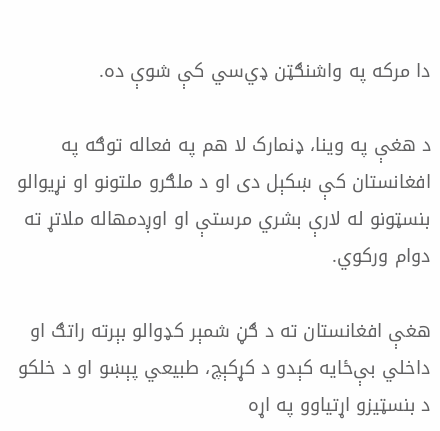دا مرکه په واشنګټن ډي‌سي کې شوې ده.

د هغې په وینا، ډنمارک لا هم په فعاله توګه په افغانستان کې ښکېل دی او د ملګرو ملتونو او نړیوالو بنسټونو له لارې بشري مرستې او اوږدمهاله ملاتړ ته دوام ورکوي.

هغې افغانستان ته د ګڼ شمېر کډوالو بېرته راتګ او داخلي بې‌ځایه کېدو د کړکېچ، طبیعي پېښو او د خلکو د بنسټیزو اړتیاوو په اړه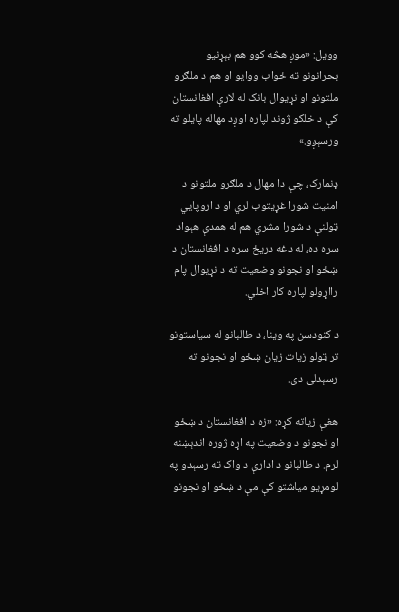وویل: «موږ هڅه کوو هم بېړنیو بحرانونو ته ځواب ووایو او هم د ملګرو ملتونو او نړیوال بانک له لارې افغانستان کې د خلکو ژوند لپاره اوږد مهاله پایلو ته ورسېږو.»

ډنمارک، چې دا مهال د ملګرو ملتونو د امنیت شورا غړیتوب لري او د اروپايي ټولنې د شورا مشري هم له همدې هېواد سره ده، له دغه دریځ سره د افغانستان د ښځو او نجونو وضعیت ته د نړیوال پام رااړولو لپاره کار اخلي.

د کنودسن په وینا، د طالبانو له سیاستونو تر ټولو زیات زیان ښځو او نجونو ته رسېدلی دی.

هغې زیاته کړه: «زه د افغانستان د ښځو او نجونو د وضعیت په اړه ژوره اندېښنه لرم. د طالبانو د ادارې د واک ته رسېدو په لومړیو میاشتو کې مې د ښځو او نجونو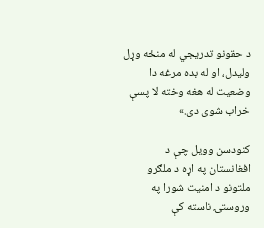د حقونو تدریجي له منځه وړل ولیدل، او له بده مرغه دا وضعیت له هغه وخته لا پسې خراب شوی دی.»

کنودسن وویل چې د افغانستان په اړه د ملګرو ملتونو د امنیت شورا په وروستۍ ناسته کې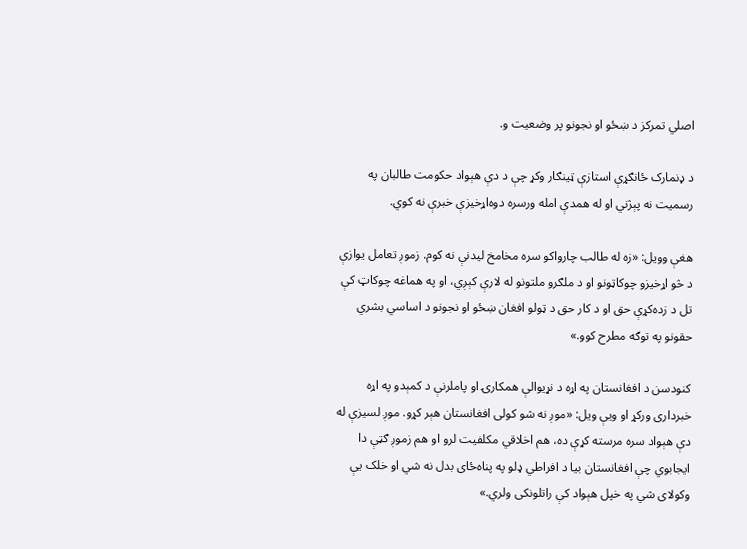اصلي تمرکز د ښځو او نجونو پر وضعیت و.

د ډنمارک ځانګړې استازې ټینګار وکړ چې د دې هېواد حکومت طالبان په رسمیت نه پېژني او له همدې امله ورسره دوه‌اړخیزې خبرې نه کوي.

هغې وویل: «زه له طالب چارواکو سره مخامخ لیدنې نه کوم. زموږ تعامل یوازې د څو اړخیزو چوکاټونو او د ملګرو ملتونو له لارې کېږي، او په هماغه چوکاټ کې تل د زده‌کړې حق او د کار حق د ټولو افغان ښځو او نجونو د اساسي بشري حقونو په توګه مطرح کوو.»

کنودسن د افغانستان په اړه د نړیوالې همکارۍ او پاملرنې د کمېدو په اړه خبرداری ورکړ او ویې ویل: «موږ نه شو کولی افغانستان هېر کړو. موږ لسیزې له دې هېواد سره مرسته کړې ده، هم اخلاقي مکلفیت لرو او هم زموږ ګټې دا ایجابوي چې افغانستان بیا د افراطي ډلو په پناه‌ځای بدل نه شي او خلک یې وکولای شي په خپل هېواد کې راتلونکی ولري.»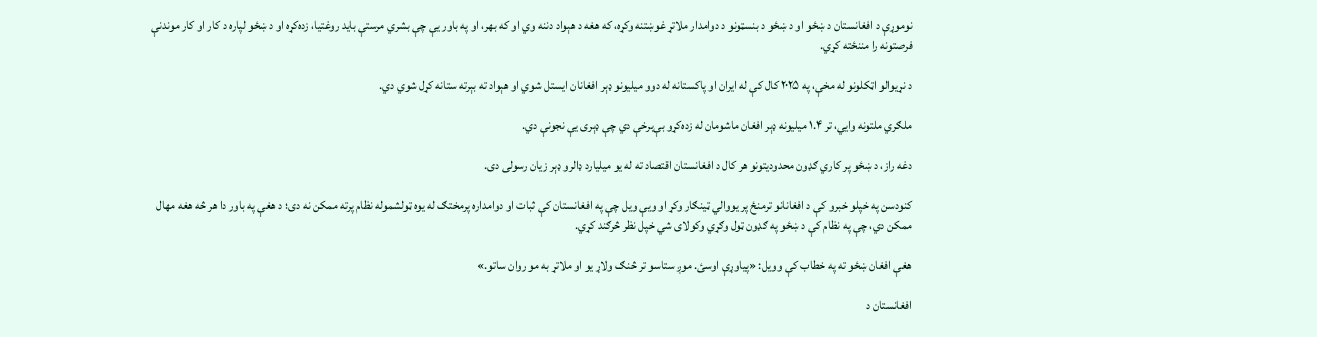نوموړې د افغانستان د ښځو او د ښځو د بنسټونو د دوامدار ملاتړ غوښتنه وکړه، که هغه د هېواد دننه وي او که بهر، او په باور یې چې بشري مرستې باید روغتیا، زده‌کړه او د ښځو لپاره د کار او کار موندنې فرصتونه را مننځته کړي.

د نړیوالو اټکلونو له مخې، په ۲۰۲۵ کال کې له ایران او پاکستانه له دوو میلیونو ډېر افغانان ایستل شوي او هېواد ته بېرته ستانه کړل شوي دي.

ملګري ملتونه وایي، تر ۱.۴ میلیونه ډېر افغان ماشومان له زده‌کړو بې‌برخې دي چې ډېری یې نجونې دي.

دغه راز، د ښځو پر کاري ګډون محدودیتونو هر کال د افغانستان اقتصاد ته له یو میلیارد ډالرو ډېر زیان رسولی دی.

کنودسن په خپلو خبرو کې د افغانانو ترمنځ پر یووالي ټینګار وکړ او ویې ویل چې په افغانستان کې ثبات او دوامداره پرمختګ له یوه ټولشموله نظام پرته ممکن نه دی؛ د هغې په باور دا هر څه هغه مهال ممکن دي، چې په نظام کې د ښځو په ګډون ټول وګړي وکولای شي خپل نظر څرګند کړي.

هغې افغان ښځو ته په خطاب کې وویل: «پیاوړې اوسئ. موږ ستاسو تر څنګ ولاړ یو او ملاتړ به مو روان ساتو.»

افغانستان د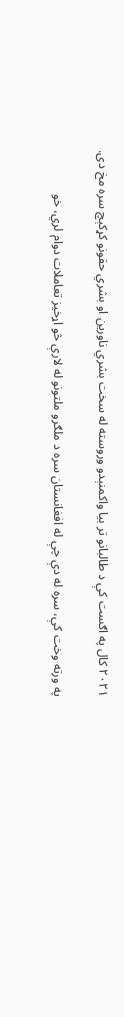۲۰۲۱ کال په اګست کې د طالبانو تر بیا واکمنېدو وروسته له سخت بشري ناورین او بشري حقونو کړکېچ سره مخ دی.

په ورته وخت کې، سره له دې چې له افغانستان سره د ملګرو ملتونو له لارې څو اړخیز تعاملات دوام لري، خو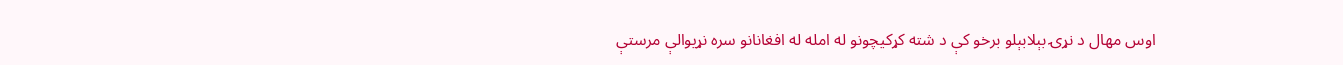اوس مهال د نړۍ بېلابېلو برخو کې د شته کړکیچونو له امله له افغانانو سره نړیوالې مرستې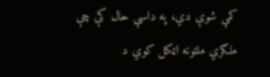کمې شوې دي، په داسې حال کې چې ملګري ملتونه اټکل کوي د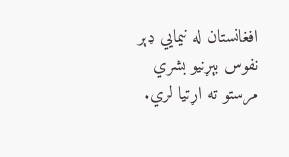افغانستان له نیمایي ډېر نفوس بېړنیو بشري مرستو ته اړتیا لري.